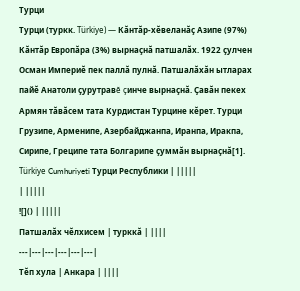Турци
Турци (туркк. Türkiye) — Кăнтăр-хĕвеланăç Азипе (97%) Кăнтăр Европăра (3%) вырнаçнă патшалăх. 1922 çулчен Осман Империĕ пек паллă пулнă. Патшалăхăн ытларах пайĕ Анатоли çурутравĕ çинче вырнаçнă. Çавăн пекех Армян тăвăсем тата Курдистан Турцине кĕрет. Турци Грузипе, Арменипе, Азербайджанпа, Иранпа, Иракпа, Сирипе, Греципе тата Болгарипе çуммăн вырнаçнă[1].
Türkiye Cumhuriyeti Турци Республики | |||||
| |||||
![]() | |||||
Патшалăх чĕлхисем | турккă | ||||
---|---|---|---|---|---|
Тĕп хула | Анкара | ||||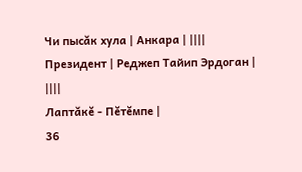Чи пысăк хула | Анкара | ||||
Президент | Реджеп Тайип Эрдоган | ||||
Лаптăкĕ - Пĕтĕмпе |
36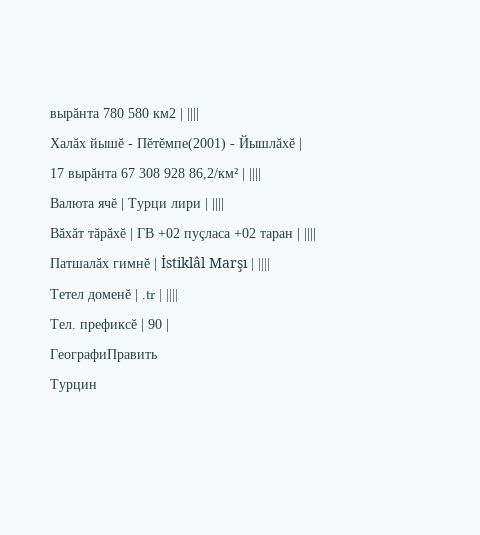вырăнта 780 580 км2 | ||||
Халăх йышĕ - Пĕтĕмпе(2001) - Йышлăхĕ |
17 вырăнта 67 308 928 86,2/км² | ||||
Валюта ячĕ | Турци лири | ||||
Вăхăт тăрăхĕ | ГВ +02 пуçласа +02 таран | ||||
Патшалăх гимнĕ | İstiklâl Marşı | ||||
Тетел доменĕ | .tr | ||||
Тел. префиксĕ | 90 |
ГеографиПравить
Турцин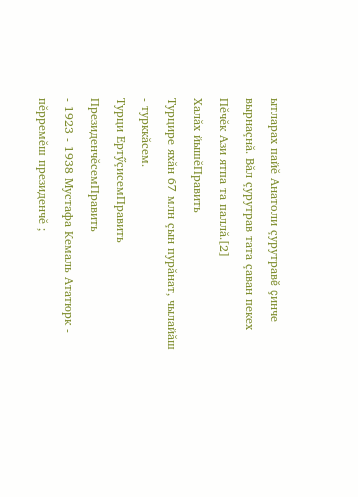ытларах пайĕ Анатоли çурутравĕ çинче вырнаçнă. Вăл çурутрав тата çаван пекех Пĕчĕк Ази ятпа та паллă.[2]
Халăх йышĕПравить
Турцире яхăн 67 млн çын пурăнат, чылайăш - турккăсем.
Турци ЕртӳçисемПравить
ПрезиденчĕсемПравить
- 1923 - 1938 Мустафа Кемаль Ататюрк - пĕрремĕш президенчĕ ;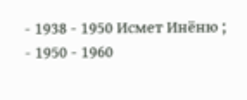- 1938 - 1950 Исмет Инёню ;
- 1950 - 1960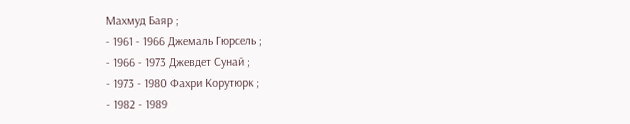Махмуд Баяр ;
- 1961 - 1966 Джемаль Гюрсель ;
- 1966 - 1973 Джевдет Сунай ;
- 1973 - 1980 Фахри Корутюрк ;
- 1982 - 1989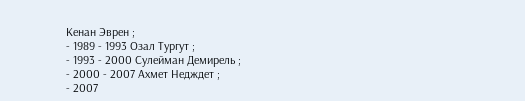Кенан Эврен ;
- 1989 - 1993 Озал Тургут ;
- 1993 - 2000 Сулейман Демирель ;
- 2000 - 2007 Ахмет Недждет ;
- 2007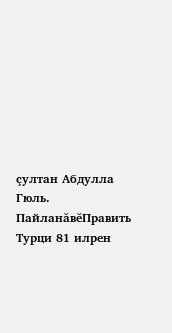çултан Абдулла Гюль.
ПайланăвĕПравить
Турци 81 илрен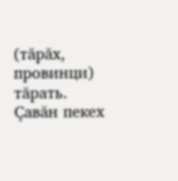(тăрăх, провинци) тăрать.
Çавăн пекех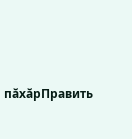пăхăрПравить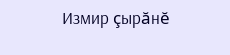Измир çырăнĕ